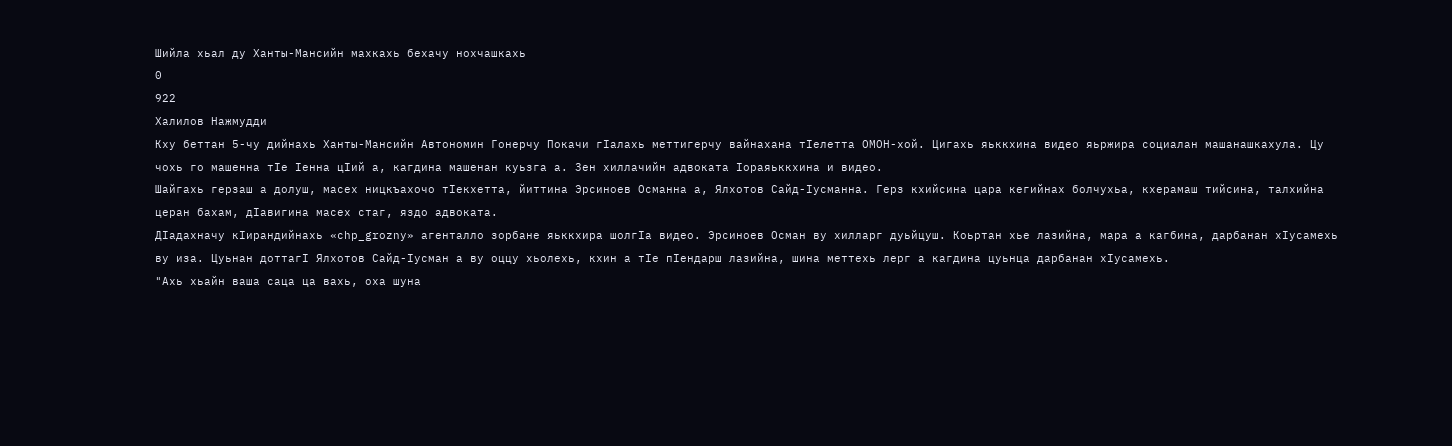Шийла хьал ду Ханты-Мансийн махкахь бехачу нохчашкахь
0
922
Халилов Нажмудди
Кху беттан 5-чу дийнахь Ханты-Мансийн Автономин Гонерчу Покачи гIалахь меттигерчу вайнахана тIелетта ОМОН-хой. Цигахь яьккхина видео яьржира социалан машанашкахула. Цу чохь го машенна тIе Iенна цIий а, кагдина машенан куьзга а. Зен хиллачийн адвоката Iораяьккхина и видео.
Шайгахь герзаш а долуш, масех ницкъахочо тIекхетта, йиттина Эрсиноев Османна а, Ялхотов Сайд-Iусманна. Герз кхийсина цара кегийнах болчухьа, кхерамаш тийсина, талхийна церан бахам, дIавигина масех стаг, яздо адвоката.
ДIадахначу кIирандийнахь «chp_grozny» агенталло зорбане яьккхира шолгIа видео. Эрсиноев Осман ву хилларг дуьйцуш. Коьртан хье лазийна, мара а кагбина, дарбанан хIусамехь ву иза. Цуьнан доттагI Ялхотов Сайд-Iусман а ву оццу хьолехь, кхин а тIе пIендарш лазийна, шина меттехь лерг а кагдина цуьнца дарбанан хIусамехь.
"Ахь хьайн ваша саца ца вахь, оха шуна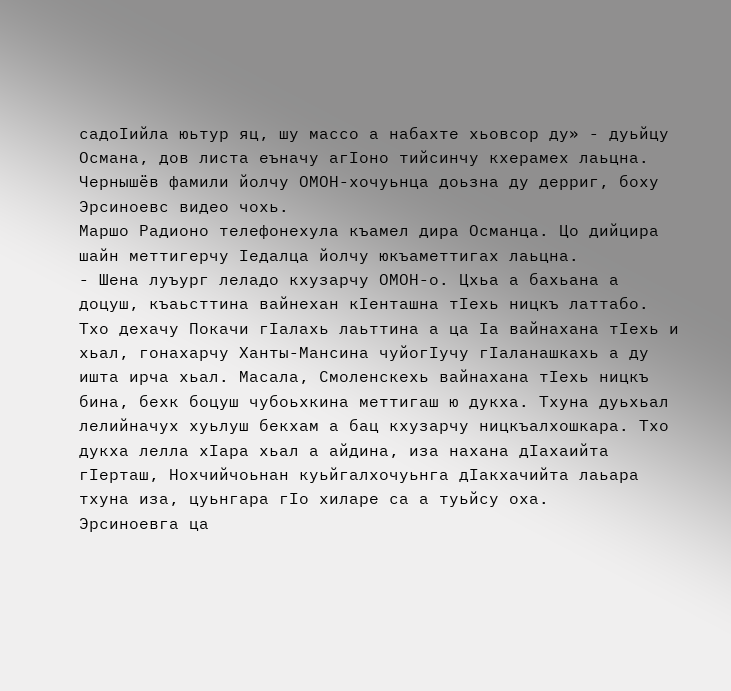садоIийла юьтур яц, шу массо а набахте хьовсор ду» - дуьйцу Османа, дов листа еъначу агIоно тийсинчу кхерамех лаьцна. Чернышёв фамили йолчу ОМОН-хочуьнца доьзна ду дерриг, боху Эрсиноевс видео чохь.
Маршо Радионо телефонехула къамел дира Османца. Цо дийцира шайн меттигерчу Iедалца йолчу юкъаметтигах лаьцна.
- Шена луъург леладо кхузарчу ОМОН-о. Цхьа а бахьана а доцуш, къаьсттина вайнехан кIенташна тIехь ницкъ латтабо. Тхо дехачу Покачи гIалахь лаьттина а ца Iа вайнахана тIехь и хьал, гонахарчу Ханты-Мансина чуйогIучу гIаланашкахь а ду ишта ирча хьал. Масала, Смоленскехь вайнахана тIехь ницкъ бина, бехк боцуш чубоьхкина меттигаш ю дукха. Тхуна дуьхьал лелийначух хуьлуш бекхам а бац кхузарчу ницкъалхошкара. Тхо дукха лелла хIара хьал а айдина, иза нахана дIахаийта гIерташ, Нохчийчоьнан куьйгалхочуьнга дIакхачийта лаьара тхуна иза, цуьнгара гIо хиларе са а туьйсу оха.
Эрсиноевга ца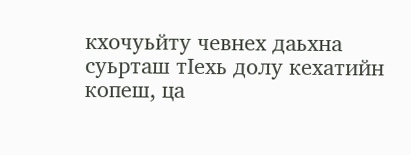кхочуьйту чевнех даьхна суьрташ тIехь долу кехатийн копеш, ца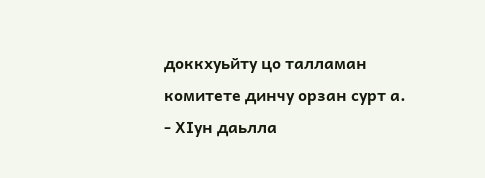доккхуьйту цо талламан комитете динчу орзан сурт а.
- ХIун даьлла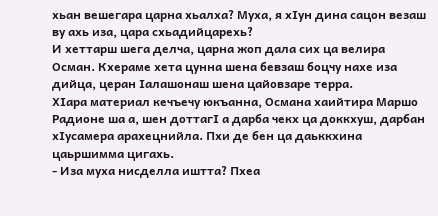хьан вешегара царна хьалха? Муха, я хIун дина сацон везаш ву ахь иза, цара схьадийцарехь?
И хеттарш шега делча, царна жоп дала сих ца велира Осман. Кхераме хета цунна шена бевзаш боцчу нахе иза дийца, церан Iалашонаш шена цайовзаре терра.
ХIара материал кечъечу юкъанна, Османа хаийтира Маршо Радионе ша а, шен доттагI а дарба чекх ца доккхуш, дарбан хIусамера арахецнийла. Пхи де бен ца даьккхина цаьршимма цигахь.
- Иза муха нисделла иштта? Пхеа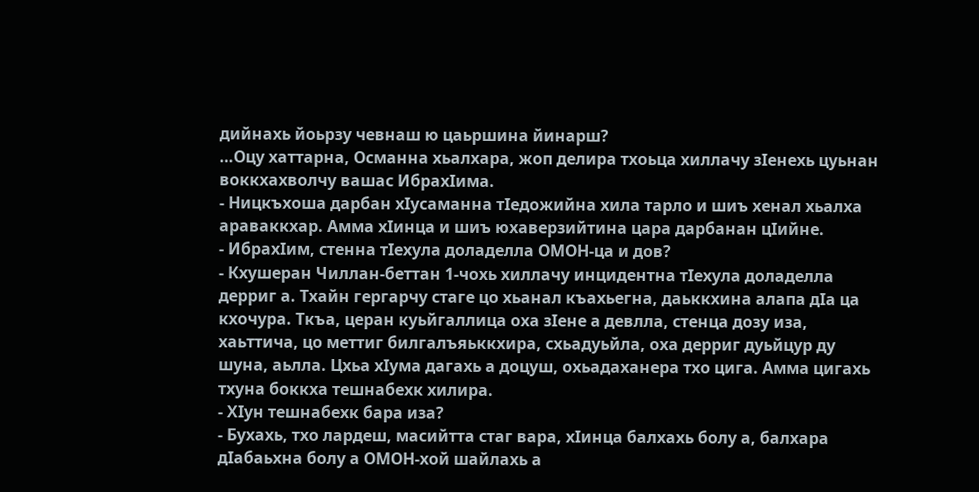дийнахь йоьрзу чевнаш ю цаьршина йинарш?
…Оцу хаттарна, Османна хьалхара, жоп делира тхоьца хиллачу зIенехь цуьнан воккхахволчу вашас ИбрахIима.
- Ницкъхоша дарбан хIусаманна тIедожийна хила тарло и шиъ хенал хьалха араваккхар. Амма хIинца и шиъ юхаверзийтина цара дарбанан цIийне.
- ИбрахIим, стенна тIехула доладелла ОМОН-ца и дов?
- Кхушеран Чиллан-беттан 1-чохь хиллачу инцидентна тIехула доладелла дерриг а. Тхайн гергарчу стаге цо хьанал къахьегна, даьккхина алапа дIа ца кхочура. Ткъа, церан куьйгаллица оха зIене а девлла, стенца дозу иза, хаьттича, цо меттиг билгалъяьккхира, схьадуьйла, оха дерриг дуьйцур ду шуна, аьлла. Цхьа хIума дагахь а доцуш, охьадаханера тхо цига. Амма цигахь тхуна боккха тешнабехк хилира.
- ХIун тешнабехк бара иза?
- Бухахь, тхо лардеш, масийтта стаг вара, хIинца балхахь болу а, балхара дIабаьхна болу а ОМОН-хой шайлахь а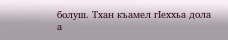болуш. Тхан къамел гIеххьа дола а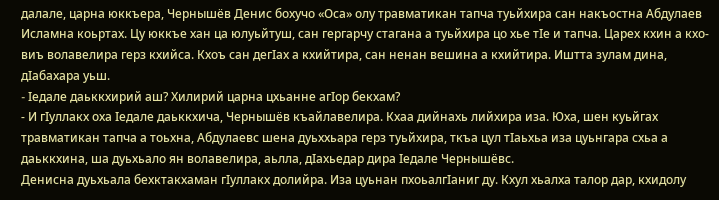далале, царна юккъера, Чернышёв Денис бохучо «Оса» олу травматикан тапча туьйхира сан накъостна Абдулаев Исламна коьртах. Цу юккъе хан ца юлуьйтуш, сан гергарчу стагана а туьйхира цо хье тIе и тапча. Царех кхин а кхо-виъ волавелира герз кхийса. Кхоъ сан дегIах а кхийтира, сан ненан вешина а кхийтира. Иштта зулам дина, дIабахара уьш.
- Iедале даьккхирий аш? Хилирий царна цхьанне агIор бекхам?
- И гIуллакх оха Iедале даьккхича, Чернышёв къайлавелира. Кхаа дийнахь лийхира иза. Юха, шен куьйгах травматикан тапча а тоьхна, Абдулаевс шена дуьххьара герз туьйхира, ткъа цул тIаьхьа иза цуьнгара схьа а даьккхина, ша дуьхьало ян волавелира, аьлла, дIахьедар дира Iедале Чернышёвс.
Денисна дуьхьала бехктакхаман гIуллакх долийра. Иза цуьнан пхоьалгIаниг ду. Кхул хьалха талор дар, кхидолу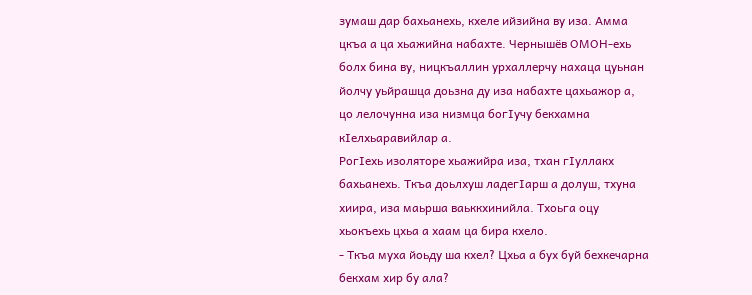зумаш дар бахьанехь, кхеле ийзийна ву иза. Амма цкъа а ца хьажийна набахте. Чернышёв ОМОН-ехь болх бина ву, ницкъаллин урхаллерчу нахаца цуьнан йолчу уьйрашца доьзна ду иза набахте цахьажор а, цо лелочунна иза низмца богIучу бекхамна кIелхьаравийлар а.
РогIехь изоляторе хьажийра иза, тхан гIуллакх бахьанехь. Ткъа доьлхуш ладегIарш а долуш, тхуна хиира, иза маьрша ваьккхинийла. Тхоьга оцу хьокъехь цхьа а хаам ца бира кхело.
- Ткъа муха йоьду ша кхел? Цхьа а бух буй бехкечарна бекхам хир бу ала?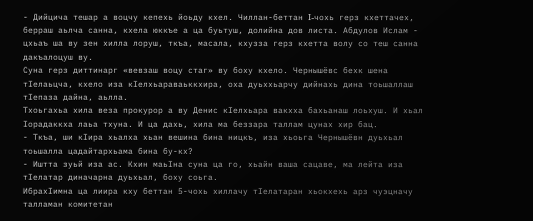- Дийцича тешар а воцчу кепехь йоьду кхел. Чиллан-беттан I-чохь герз кхеттачех, берраш аьлча санна, кхела юккъе а ца буьтуш, долийна дов листа. Абдулов Ислам - цхьаъ ша ву зен хилла лоруш, ткъа, масала, кхузза герз кхетта волу со теш санна дакъалоцуш ву.
Суна герз диттинарг «вевзаш воцу стаг» ву боху кхело. Чернышёвс бехк шена тIелаьцча, кхело иза кIелхьараваьккхира, оха дуьххьарчу дийнахь дина тоьшаллаш тIепаза дайна, аьлла.
Тхоьгахьа хила веза прокурор а ву Денис кIелхьара вакхха бахьанаш лоьхуш. И хьал Iорадаккха лаьа тхуна. И ца дахь, хила ма беззара таллам цунах хир бац.
- Ткъа, ши кIира хьалха хьан вешина бина ницкъ, иза хьоьга Чернышёвн дуьхьал тоьшалла цадайтархьама бина бу-кх?
- Иштта зуьй иза ас. Кхин маьIна суна ца го, хьайн ваша сацаве, ма лейта иза тIелатар диначарна дуьхьал, боху соьга.
ИбрахIимна ца лиира кху беттан 5-чохь хиллачу тIелатаран хьокхехь арз чуэцначу талламан комитетан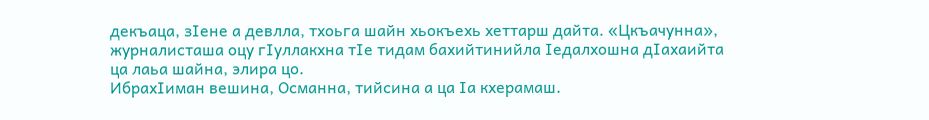декъаца, зIене а девлла, тхоьга шайн хьокъехь хеттарш дайта. «Цкъачунна», журналисташа оцу гIуллакхна тIе тидам бахийтинийла Iедалхошна дIахаийта ца лаьа шайна, элира цо.
ИбрахIиман вешина, Османна, тийсина а ца Iа кхерамаш.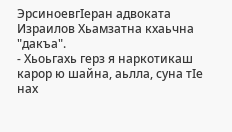ЭрсиноевгIеран адвоката Израилов Хьамзатна кхаьчна "дакъа".
- Хьоьгахь герз я наркотикаш карор ю шайна, аьлла, суна тIе нах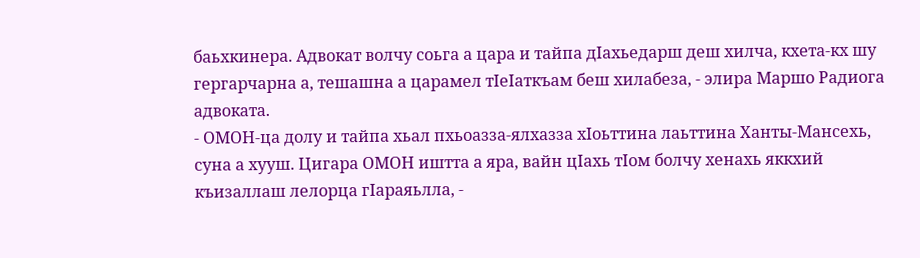баьхкинера. Адвокат волчу соьга а цара и тайпа дIахьедарш деш хилча, кхета-кх шу гергарчарна а, тешашна а царамел тIеIаткъам беш хилабеза, - элира Маршо Радиога адвоката.
- ОМОН-ца долу и тайпа хьал пхьоазза-ялхазза хIоьттина лаьттина Ханты-Мансехь, суна а хууш. Цигара ОМОН иштта а яра, вайн цIахь тIом болчу хенахь яккхий къизаллаш лелорца гIараяьлла, -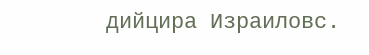дийцира Израиловс.